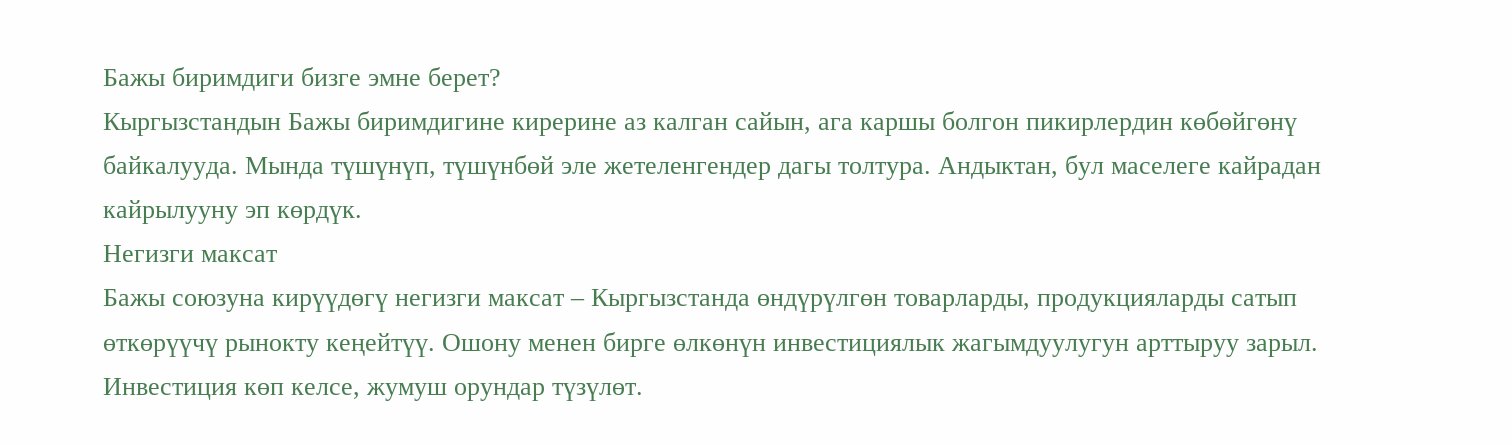Бажы биримдиги бизге эмне берет?
Кыргызстандын Бажы биримдигине кирерине аз калган сайын, ага каршы болгон пикирлердин көбөйгөнү байкалууда. Мында түшүнүп, түшүнбөй эле жетеленгендер дагы толтура. Андыктан, бул маселеге кайрадан кайрылууну эп көрдүк.
Негизги максат
Бажы союзуна кирүүдөгү негизги максат – Кыргызстанда өндүрүлгөн товарларды, продукцияларды сатып өткөрүүчү рынокту кеңейтүү. Ошону менен бирге өлкөнүн инвестициялык жагымдуулугун арттыруу зарыл. Инвестиция көп келсе, жумуш орундар түзүлөт.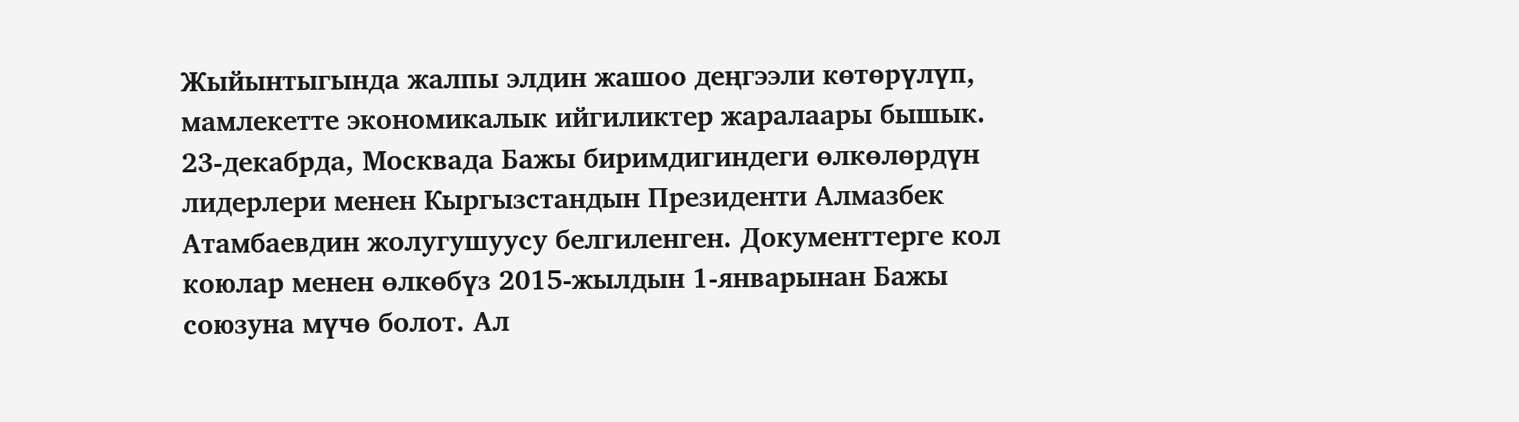Жыйынтыгында жалпы элдин жашоо деңгээли көтөрүлүп, мамлекетте экономикалык ийгиликтер жаралаары бышык.
23-декабрда, Москвада Бажы биримдигиндеги өлкөлөрдүн лидерлери менен Кыргызстандын Президенти Алмазбек Атамбаевдин жолугушуусу белгиленген. Документтерге кол коюлар менен өлкөбүз 2015-жылдын 1-январынан Бажы союзуна мүчө болот. Ал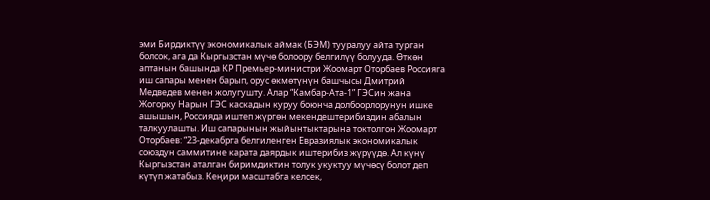эми Бирдиктүү экономикалык аймак (БЭМ) тууралуу айта турган болсок, ага да Кыргызстан мүчө болоору белгилүү болууда. Өткөн аптанын башында КР Премьер-министри Жоомарт Оторбаев Россияга иш сапары менен барып, орус өкмөтүнүн башчысы Дмитрий Медведев менен жолугушту. Алар “Камбар-Ата-1” ГЭСин жана Жогорку Нарын ГЭС каскадын куруу боюнча долбоорлорунун ишке ашышын, Россияда иштеп жүргөн мекендештерибиздин абалын талкуулашты. Иш сапарынын жыйынтыктарына токтолгон Жоомарт Оторбаев: “23-декабрга белгиленген Евразиялык экономикалык союздун саммитине карата даярдык иштерибиз жүрүүдө. Ал күнү Кыргызстан аталган биримдиктин толук укуктуу мүчөсү болот деп күтүп жатабыз. Кеңири масштабга келсек,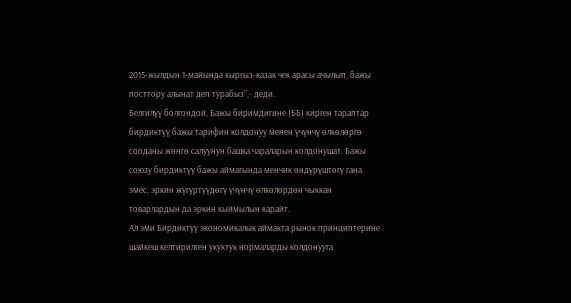2015-жылдын 1-майында кыргыз-казак чек арасы ачылып, бажы посттору алынат деп турабыз”,- деди.
Белгилүү болгондой, Бажы биримдигине (ББ) кирген тараптар бирдиктүү бажы тарифин колдонуу менен үчүнчү өлкөлөргө сооданы жөнгө салуунун башка чараларын колдонушат. Бажы союзу бирдиктүү бажы аймагында менчик өндүрүштөгү гана эмес, эркин жүгүртүүдөгү үчүнчү өлкөлөрдөн чыккан товарлардын да эркин кыймылын карайт.
Ал эми Бирдиктүү экономикалык аймакта рынок принциптерине шайкеш келтирилген укуктук нормаларды колдонууга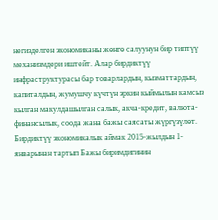негизделген экономиканы жөнгө салуунун бир типтүү механизмдери иштейт. Алар бирдиктүү инфраструктурасы бар товарлардын, кызматтардын, капиталдын, жумушчу күчтүн эркин кыймылын камсыз кылган макулдашылган салык, акча-кредит, валюта-финансылык, соода жана бажы саясаты жүргүзүлөт. Бирдиктүү экономикалык аймак 2015-жылдын 1-январынан тартып Бажы биримдигинин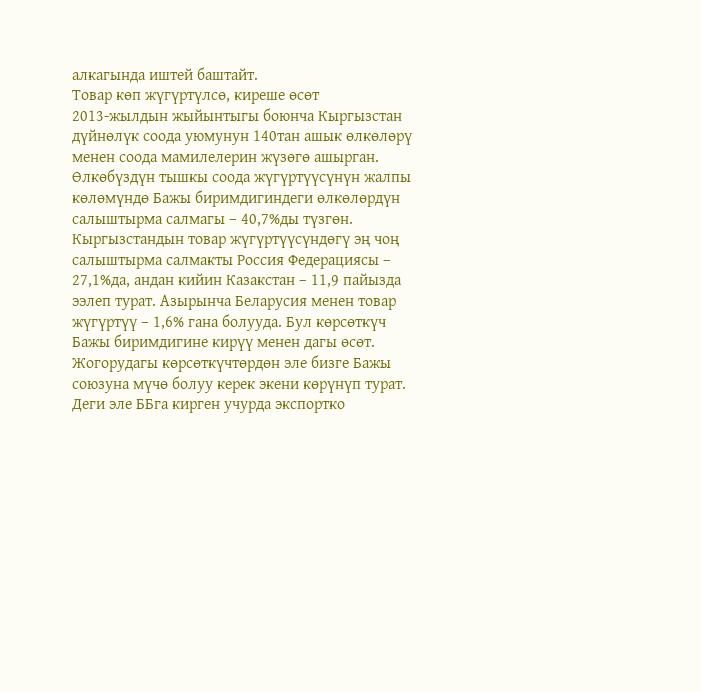алкагында иштей баштайт.
Товар көп жүгүртүлсө, киреше өсөт
2013-жылдын жыйынтыгы боюнча Кыргызстан дүйнөлүк соода уюмунун 140тан ашык өлкөлөрү менен соода мамилелерин жүзөгө ашырган. Өлкөбүздүн тышкы соода жүгүртүүсүнүн жалпы көлөмүндө Бажы биримдигиндеги өлкөлөрдүн салыштырма салмагы – 40,7%ды түзгөн. Кыргызстандын товар жүгүртүүсүндөгү эң чоң салыштырма салмакты Россия Федерациясы – 27,1%да, андан кийин Казакстан – 11,9 пайызда ээлеп турат. Азырынча Беларусия менен товар жүгүртүү – 1,6% гана болууда. Бул көрсөткүч Бажы биримдигине кирүү менен дагы өсөт. Жогорудагы көрсөткүчтөрдөн эле бизге Бажы союзуна мүчө болуу керек экени көрүнүп турат. Деги эле ББга кирген учурда экспортко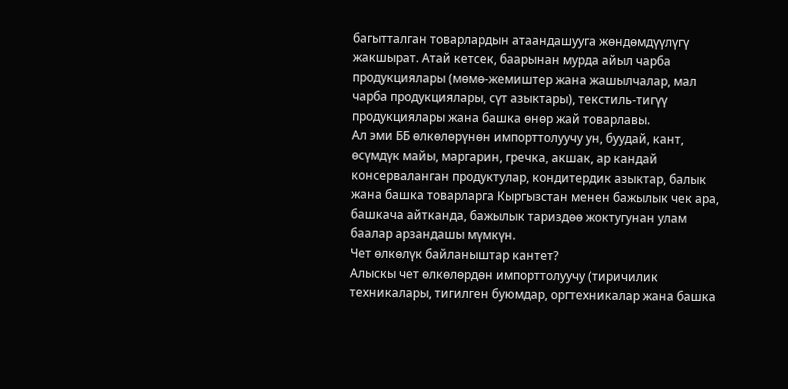багытталган товарлардын атаандашууга жөндөмдүүлүгү жакшырат. Атай кетсек, баарынан мурда айыл чарба продукциялары (мөмө-жемиштер жана жашылчалар, мал чарба продукциялары, сүт азыктары), текстиль-тигүү продукциялары жана башка өнөр жай товарлавы.
Ал эми ББ өлкөлөрүнөн импорттолуучу ун, буудай, кант, өсүмдүк майы, маргарин, гречка, акшак, ар кандай консерваланган продуктулар, кондитердик азыктар, балык жана башка товарларга Кыргызстан менен бажылык чек ара, башкача айтканда, бажылык тариздөө жоктугунан улам баалар арзандашы мүмкүн.
Чет өлкөлүк байланыштар кантет?
Алыскы чет өлкөлөрдөн импорттолуучу (тиричилик техникалары, тигилген буюмдар, оргтехникалар жана башка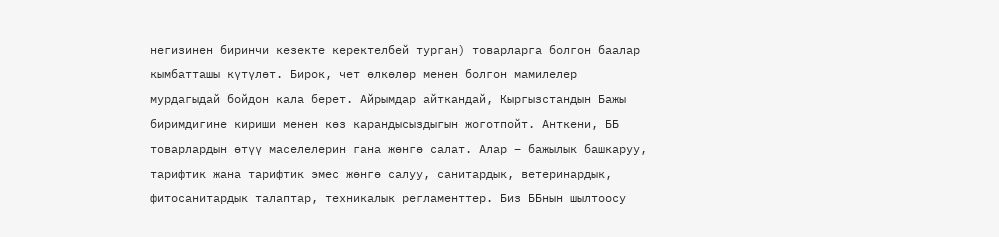негизинен биринчи кезекте керектелбей турган) товарларга болгон баалар кымбатташы күтүлөт. Бирок, чет өлкөлөр менен болгон мамилелер мурдагыдай бойдон кала берет. Айрымдар айткандай, Кыргызстандын Бажы биримдигине кириши менен көз карандысыздыгын жоготпойт. Анткени, ББ товарлардын өтүү маселелерин гана жөнгө салат. Алар – бажылык башкаруу, тарифтик жана тарифтик эмес жөнгө салуу, санитардык, ветеринардык, фитосанитардык талаптар, техникалык регламенттер. Биз ББнын шылтоосу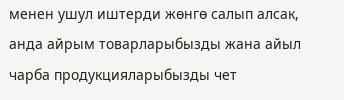менен ушул иштерди жөнгө салып алсак, анда айрым товарларыбызды жана айыл чарба продукцияларыбызды чет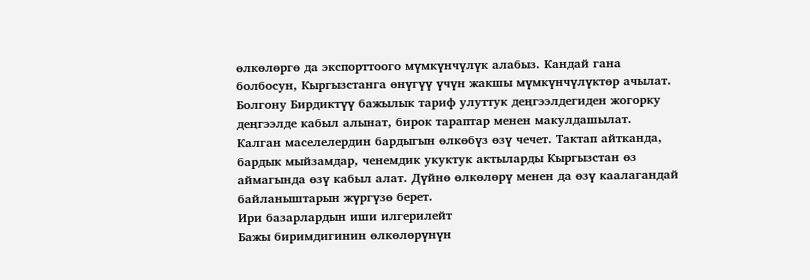өлкөлөргө да экспорттоого мүмкүнчүлүк алабыз. Кандай гана болбосун, Кыргызстанга өнүгүү үчүн жакшы мүмкүнчүлүктөр ачылат.
Болгону Бирдиктүү бажылык тариф улуттук деңгээлдегиден жогорку деңгээлде кабыл алынат, бирок тараптар менен макулдашылат. Калган маселелердин бардыгын өлкөбүз өзү чечет. Тактап айтканда, бардык мыйзамдар, ченемдик укуктук актыларды Кыргызстан өз аймагында өзү кабыл алат. Дүйнө өлкөлөрү менен да өзү каалагандай байланыштарын жүргүзө берет.
Ири базарлардын иши илгерилейт
Бажы биримдигинин өлкөлөрүнүн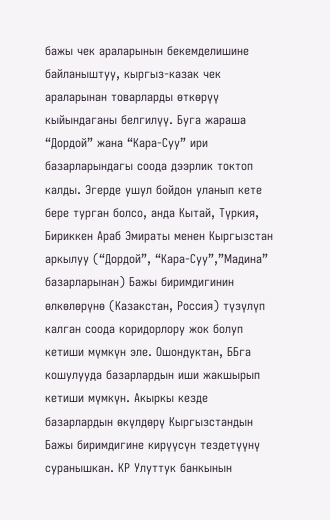бажы чек араларынын бекемделишине байланыштуу, кыргыз-казак чек араларынан товарларды өткөрүү кыйындаганы белгилүү. Буга жараша “Дордой” жана “Кара-Суу” ири базарларындагы соода дээрлик токтоп калды. Эгерде ушул бойдон уланып кете бере турган болсо, анда Кытай, Түркия, Бириккен Араб Эмираты менен Кыргызстан аркылуу (“Дордой”, “Кара-Суу”,”Мадина” базарларынан) Бажы биримдигинин өлкөлөрүнө (Казакстан, Россия) түзүлүп калган соода коридорлору жок болуп кетиши мүмкүн эле. Ошондуктан, ББга кошулууда базарлардын иши жакшырып кетиши мүмкүн. Акыркы кезде базарлардын өкүлдөрү Кыргызстандын Бажы биримдигине кирүүсүн тездетүүнү суранышкан. КР Улуттук банкынын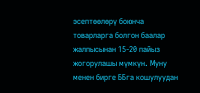эсептөөлөрү боюнча товарларга болгон баалар жалпысынан 15-20 пайыз жогорулашы мүмкүн. Муну менен бирге ББга кошулуудан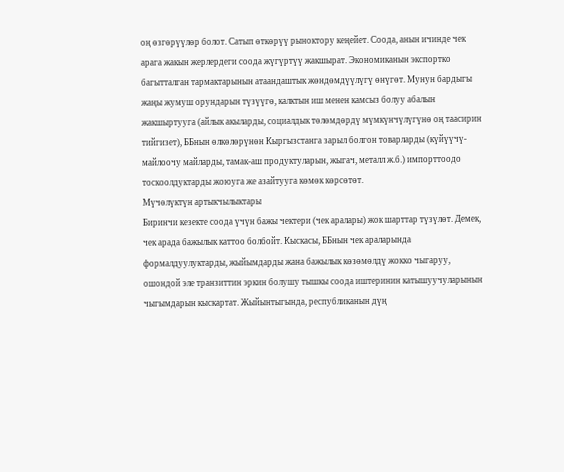оң өзгөрүүлөр болот. Сатып өткөрүү рыноктору кеңейет. Соода, анын ичинде чек арага жакын жерлердеги соода жүгүртүү жакшырат. Экономиканын экспортко багытталган тармактарынын атаандаштык жөндөмдүүлүгү өнүгөт. Мунун бардыгы жаңы жумуш орундарын түзүүгө, калктын иш менен камсыз болуу абалын жакшыртууга (айлык акыларды, социалдык төлөмдөрдү мүмкүнчүлүгүнө оң таасирин тийгизет), ББнын өлкөлөрүнөн Кыргызстанга зарыл болгон товарларды (күйүүчү-майлоочу майларды, тамак-аш продуктуларын, жыгач, металл ж.б.) импорттоодо тоскоолдуктарды жоюуга же азайтууга көмөк көрсөтөт.
Мүчөлүктүн артыкчылыктары
Биринчи кезекте соода үчүн бажы чектери (чек аралары) жок шарттар түзүлөт. Демек, чек арада бажылык каттоо болбойт. Кыскасы, ББнын чек араларында формалдуулуктарды, жыйымдарды жана бажылык көзөмөлдү жокко чыгаруу, ошондой эле транзиттин эркин болушу тышкы соода иштеринин катышуучуларынын чыгымдарын кыскартат. Жыйынтыгында, республиканын дүң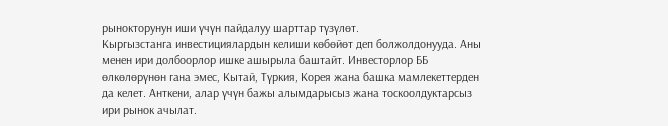рынокторунун иши үчүн пайдалуу шарттар түзүлөт.
Кыргызстанга инвестициялардын келиши көбөйөт деп болжолдонууда. Аны менен ири долбоорлор ишке ашырыла баштайт. Инвесторлор ББ өлкөлөрүнөн гана эмес, Кытай, Түркия, Корея жана башка мамлекеттерден да келет. Анткени, алар үчүн бажы алымдарысыз жана тоскоолдуктарсыз ири рынок ачылат.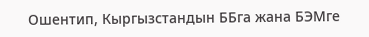Ошентип, Кыргызстандын ББга жана БЭМге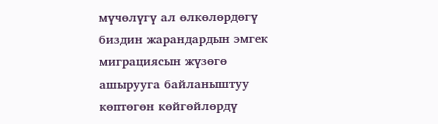мүчөлүгү ал өлкөлөрдөгү биздин жарандардын эмгек миграциясын жүзөгө ашырууга байланыштуу көптөгөн көйгөйлөрдү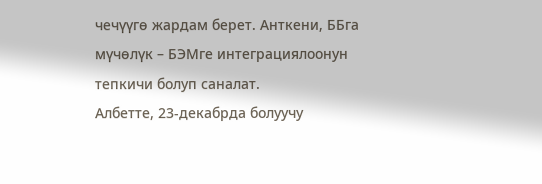чечүүгө жардам берет. Анткени, ББга мүчөлүк – БЭМге интеграциялоонун тепкичи болуп саналат.
Албетте, 23-декабрда болуучу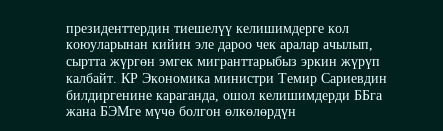президенттердин тиешелүү келишимдерге кол коюуларынан кийин эле дароо чек аралар ачылып, сыртта жүргөн эмгек мигранттарыбыз эркин жүрүп калбайт. КР Экономика министри Темир Сариевдин билдиргенине караганда, ошол келишимдерди ББга жана БЭМге мүчө болгон өлкөлөрдүн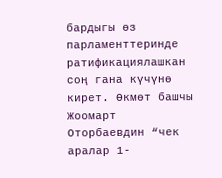бардыгы өз парламенттеринде ратификациялашкан соң гана күчүнө кирет. Өкмөт башчы Жоомарт Оторбаевдин “чек аралар 1-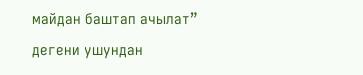майдан баштап ачылат” дегени ушундан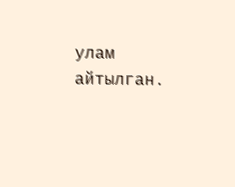улам айтылган.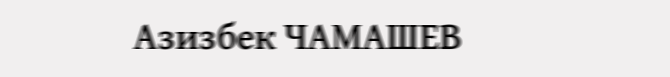Азизбек ЧАМАШЕВ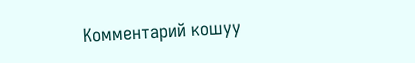Комментарий кошуу